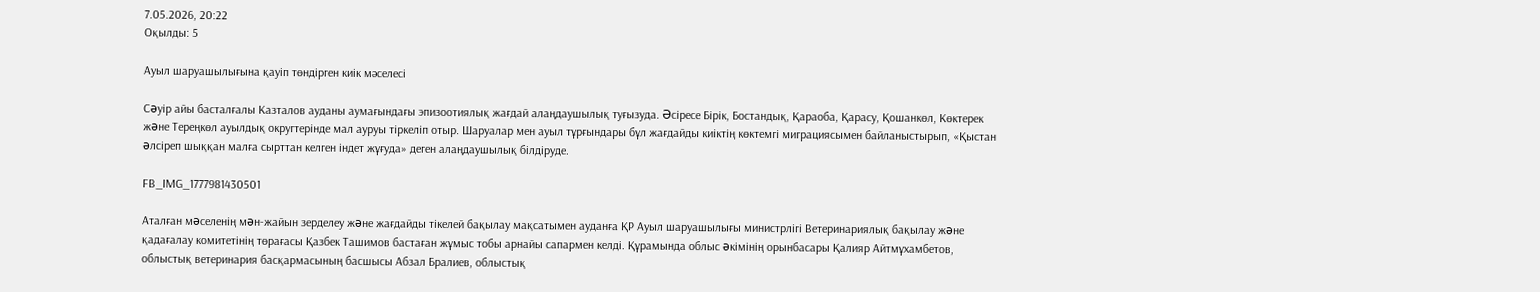7.05.2026, 20:22
Оқылды: 5

Ауыл шаруашылығына қауіп төндірген киік мәселесі

Сəуір айы басталғалы Казталов ауданы аумағындағы эпизоотиялық жағдай алаңдаушылық туғызуда. Əсіресе Бірік, Бостандық, Қараоба, Қарасу, Қошанкөл, Көктерек жəне Тереңкөл ауылдық округтерінде мал ауруы тіркеліп отыр. Шаруалар мен ауыл тұрғындары бұл жағдайды киіктің көктемгі миграциясымен байланыстырып, «Қыстан əлсіреп шыққан малға сырттан келген індет жұғуда» деген алаңдаушылық білдіруде.

FB_IMG_1777981430501

Аталған мəселенің мəн-жайын зерделеу жəне жағдайды тікелей бақылау мақсатымен ауданға ҚР Ауыл шаруашылығы министрлігі Ветеринариялық бақылау жəне қадағалау комитетінің төрағасы Қазбек Ташимов бастаған жұмыс тобы арнайы сапармен келді. Құрамында облыс əкімінің орынбасары Қалияр Айтмұхамбетов, облыстық ветеринария басқармасының басшысы Абзал Бралиев, облыстық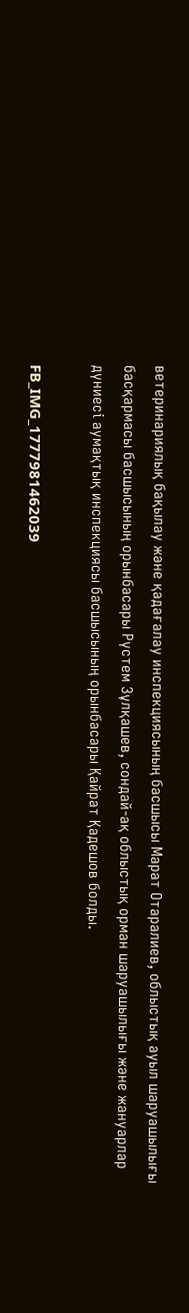ветеринариялық бақылау жəне қадағалау инспекциясының басшысы Марат Отаралиев, облыстық ауыл шаруашылығы басқармасы басшысының орынбасары Рүстем Зұлқашев, сондай-ақ облыстық орман шаруашылығы жəне жануарлар дүниесі аумақтық инспекциясы басшысының орынбасары Қайрат Қадешов болды.

FB_IMG_1777981462039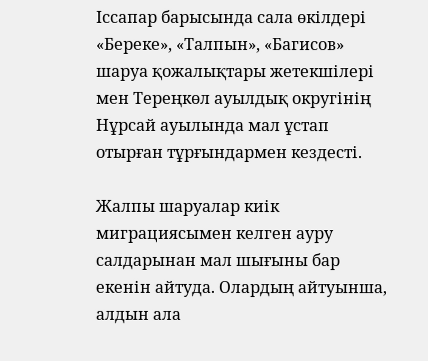Іссапар барысында сала өкілдері «Береке», «Талпын», «Багисов» шаруа қожалықтары жетекшілері мен Тереңкөл ауылдық округінің Нұрсай ауылында мал ұстап отырған тұрғындармен кездесті.

Жалпы шаруалар киік миграциясымен келген ауру салдарынан мал шығыны бар екенін айтуда. Олардың айтуынша, алдын ала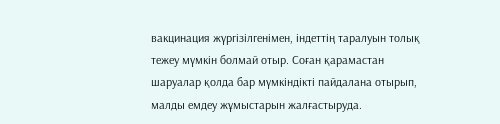вакцинация жүргізілгенімен, індеттің таралуын толық тежеу мүмкін болмай отыр. Соған қарамастан шаруалар қолда бар мүмкіндікті пайдалана отырып, малды емдеу жұмыстарын жалғастыруда.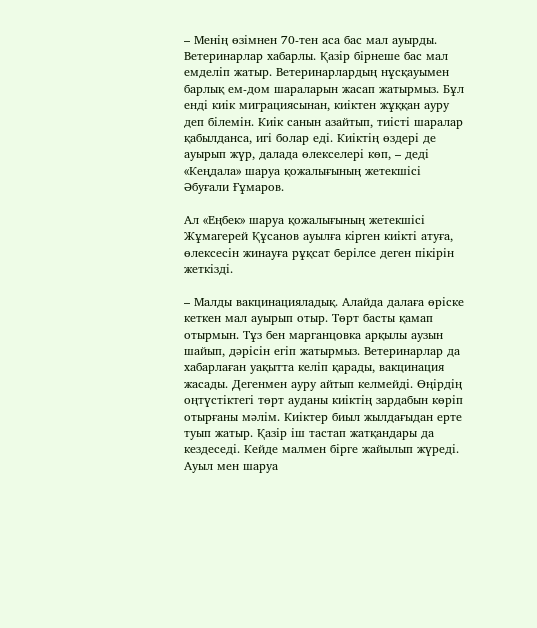– Менің өзімнен 70-тен аса бас мал ауырды. Ветеринарлар хабарлы. Қазір бірнеше бас мал емделіп жатыр. Ветеринарлардың нұсқауымен барлық ем-дом шараларын жасап жатырмыз. Бұл енді киік миграциясынан, киіктен жұққан ауру деп білемін. Киік санын азайтып, тиісті шаралар қабылданса, игі болар еді. Киіктің өздері де ауырып жүр, далада өлекселері көп, – деді «Кеңдала» шаруа қожалығының жетекшісі Əбуғали Ғұмаров.

Ал «Еңбек» шаруа қожалығының жетекшісі Жұмагерей Құсанов ауылға кірген киікті атуға, өлексесін жинауға рұқсат берілсе деген пікірін жеткізді.

– Малды вакцинацияладық. Алайда далаға өріске кеткен мал ауырып отыр. Төрт басты қамап отырмын. Тұз бен марганцовка арқылы аузын шайып, дəрісін егіп жатырмыз. Ветеринарлар да хабарлаған уақытта келіп қарады, вакцинация жасады. Дегенмен ауру айтып келмейді. Өңірдің оңтүстіктегі төрт ауданы киіктің зардабын көріп отырғаны мəлім. Киіктер биыл жылдағыдан ерте туып жатыр. Қазір іш тастап жатқандары да кездеседі. Кейде малмен бірге жайылып жүреді. Ауыл мен шаруа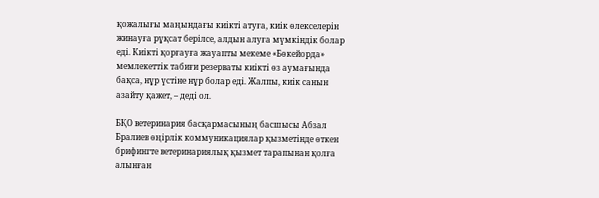қожалығы маңындағы киікті атуға, киік өлекселерін жинауға рұқсат берілсе, алдын алуға мүмкіндік болар еді. Киікті қорғауға жауапты мекеме «Бөкейорда» мемлекеттік табиғи резерваты киікті өз аумағында бақса, нұр үстіне нұр болар еді. Жалпы, киік санын азайту қажет, – деді ол.

БҚО ветеринария басқармасының басшысы Абзал Бралиев өңірлік коммуникациялар қызметінде өткен брифингте ветеринариялық қызмет тарапынан қолға алынған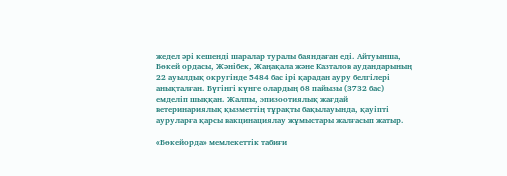жедел əрі кешенді шаралар туралы баяндаған еді. Айтуынша, Бөкей ордасы, Жəнібек, Жаңақала жəне Казталов аудандарының 22 ауылдық округінде 5484 бас ірі қарадан ауру белгілері анықталған. Бүгінгі күнге олардың 68 пайызы (3732 бас) емделіп шыққан. Жалпы, эпизоотиялық жағдай ветеринариялық қызметтің тұрақты бақылауында, қауіпті ауруларға қарсы вакцинациялау жұмыстары жалғасып жатыр.

«Бөкейорда» мемлекеттік табиғи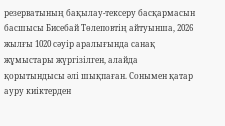резерватының бақылау-тексеру басқармасын басшысы Бисебай Төлеповтің айтуынша, 2026 жылғы 1020 сəуір аралығында санақ жұмыстары жүргізілген, алайда қорытындысы əлі шықпаған. Сонымен қатар ауру киіктерден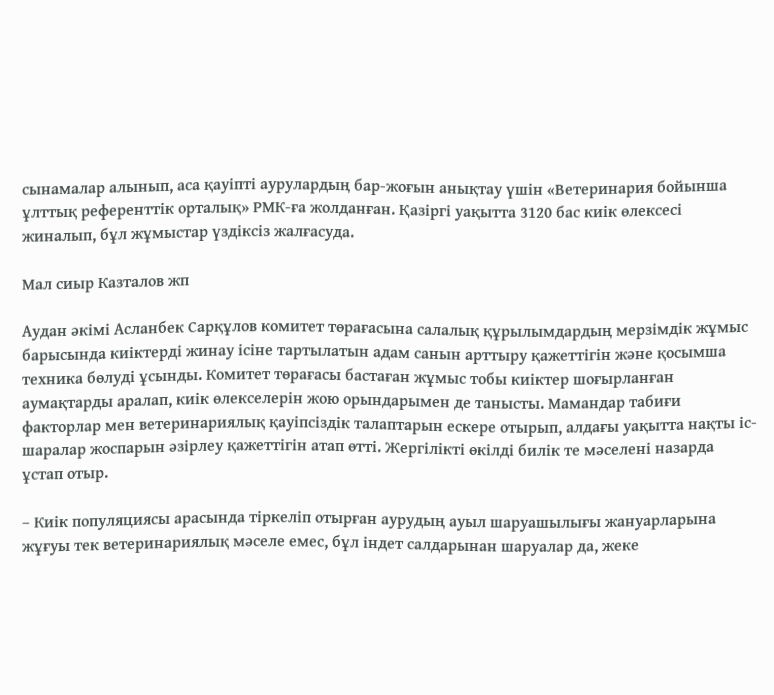сынамалар алынып, аса қауіпті аурулардың бар-жоғын анықтау үшін «Ветеринария бойынша ұлттық референттік орталық» РМК-ға жолданған. Қазіргі уақытта 3120 бас киік өлексесі жиналып, бұл жұмыстар үздіксіз жалғасуда.

Мал сиыр Казталов жп

Аудан əкімі Асланбек Сарқұлов комитет төрағасына салалық құрылымдардың мерзімдік жұмыс барысында киіктерді жинау ісіне тартылатын адам санын арттыру қажеттігін және қосымша техника бөлуді ұсынды. Комитет төрағасы бастаған жұмыс тобы киіктер шоғырланған аумақтарды аралап, киік өлекселерін жою орындарымен де танысты. Мамандар табиғи факторлар мен ветеринариялық қауіпсіздік талаптарын ескере отырып, алдағы уақытта нақты іс-шаралар жоспарын əзірлеу қажеттігін атап өтті. Жергілікті өкілді билік те мəселені назарда ұстап отыр.

– Киік популяциясы арасында тіркеліп отырған аурудың ауыл шаруашылығы жануарларына жұғуы тек ветеринариялық мəселе емес, бұл індет салдарынан шаруалар да, жеке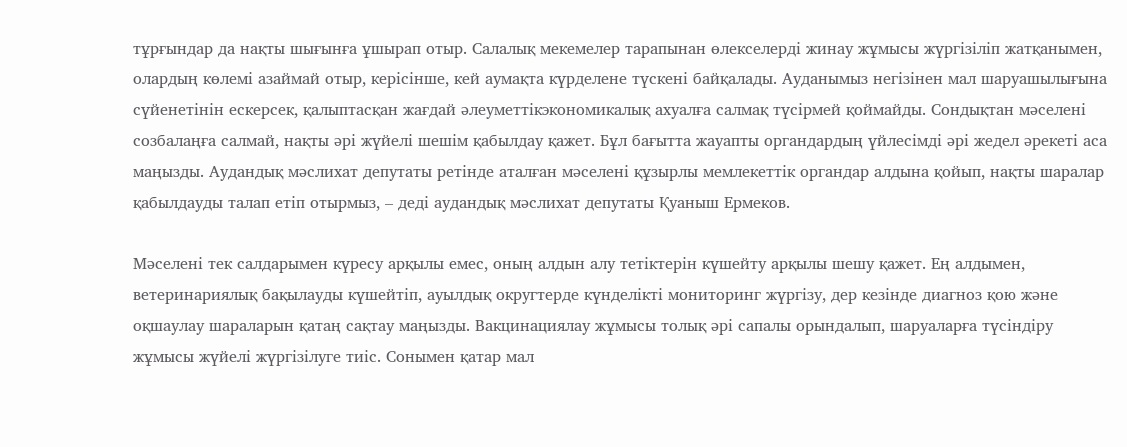тұрғындар да нақты шығынға ұшырап отыр. Салалық мекемелер тарапынан өлекселерді жинау жұмысы жүргізіліп жатқанымен, олардың көлемі азаймай отыр, керісінше, кей аумақта күрделене түскені байқалады. Ауданымыз негізінен мал шаруашылығына сүйенетінін ескерсек, қалыптасқан жағдай əлеуметтікэкономикалық ахуалға салмақ түсірмей қоймайды. Сондықтан мəселені созбалаңға салмай, нақты əрі жүйелі шешім қабылдау қажет. Бұл бағытта жауапты органдардың үйлесімді əрі жедел əрекеті аса маңызды. Аудандық мəслихат депутаты ретінде аталған мəселені құзырлы мемлекеттік органдар алдына қойып, нақты шаралар қабылдауды талап етіп отырмыз, – деді аудандық мəслихат депутаты Қуаныш Ермеков.

Мəселені тек салдарымен күресу арқылы емес, оның алдын алу тетіктерін күшейту арқылы шешу қажет. Ең алдымен, ветеринариялық бақылауды күшейтіп, ауылдық округтерде күнделікті мониторинг жүргізу, дер кезінде диагноз қою жəне оқшаулау шараларын қатаң сақтау маңызды. Вакцинациялау жұмысы толық əрі сапалы орындалып, шаруаларға түсіндіру жұмысы жүйелі жүргізілуге тиіс. Сонымен қатар мал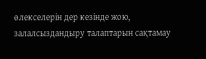өлекселерін дер кезінде жою, залалсыздандыру талаптарын сақтамау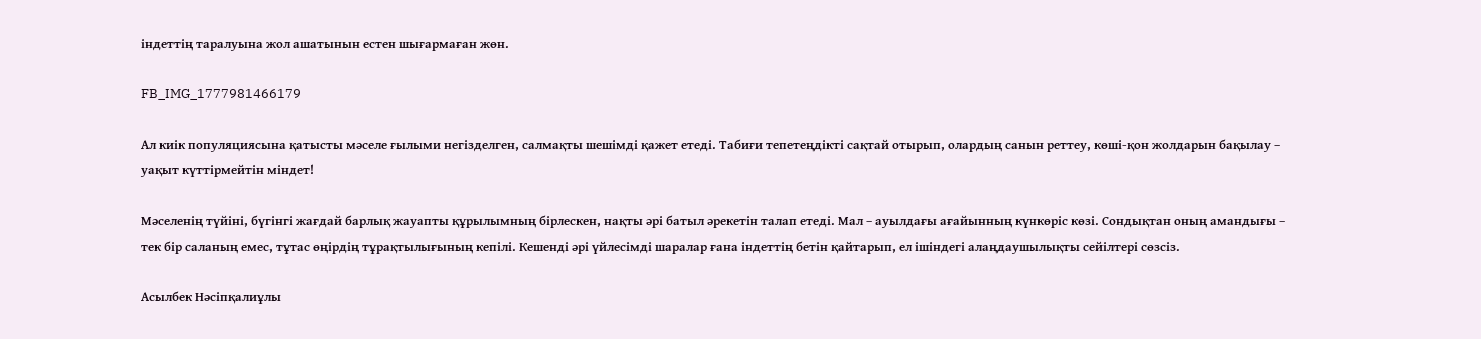індеттің таралуына жол ашатынын естен шығармаған жөн.

FB_IMG_1777981466179

Ал киік популяциясына қатысты мəселе ғылыми негізделген, салмақты шешімді қажет етеді. Табиғи тепетеңдікті сақтай отырып, олардың санын реттеу, көші-қон жолдарын бақылау – уақыт күттірмейтін міндет!

Мəселенің түйіні, бүгінгі жағдай барлық жауапты құрылымның бірлескен, нақты əрі батыл əрекетін талап етеді. Мал – ауылдағы ағайынның күнкөріс көзі. Сондықтан оның амандығы – тек бір саланың емес, тұтас өңірдің тұрақтылығының кепілі. Кешенді əрі үйлесімді шаралар ғана індеттің бетін қайтарып, ел ішіндегі алаңдаушылықты сейілтері сөзсіз.

Асылбек Нәсіпқалиұлы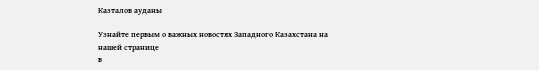Казталов ауданы

Узнайте первым о важных новостях Западного Казахстана на нашей странице
в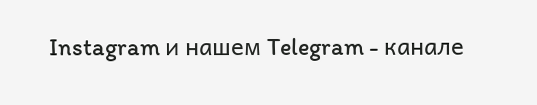Instagram и нашем Telegram - канале